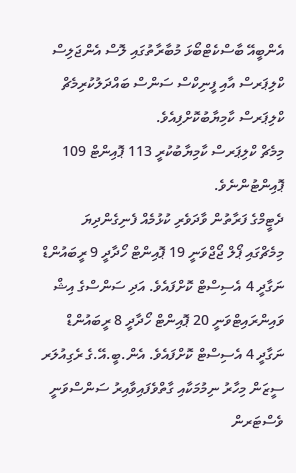އެންބީއޭ ބާސްކެޓްބޯޅަ މުބާރާތުގައި ލޮސް އެންޖަލިސް ކްލިޕަރސް އާއި ފީނިކްސް ސަންސް ބައްދަލުކުރިމެޗް ކްލިޕަރސް ކާމިޔާބުކޮށްފިއެވެ.
މިމެޗް ކްލިޕަރސް ކާމިޔާބުކުރީ 113 ޕޮއިންޓް 109 ޕޮއިންޓުންނެވެ.
ދެޓީމްގެ ފަރާތުން ވާދަވެރި ކުޅުމެއް ފެނިގެންދިޔަ މިމެޗްގައި ޕޯލް ޖޯޖްވަނީ 19 ޕޮއިންޓް ހޯދާދީ 9 ރީބައުންޑް ނަގާދީ 4 އެސިސްޓް ކޮށްފައެވެ. އަދި ސަންސްގެ އިޝް ވައިންރައިޓްވަނީ 20 ޕޮއިންޓް ހޯދާދީ 8 ރީބައުންޑް ނަގާދީ 4 އެސިސްޓް ކޮށްފައެވެ. އެން.ބީ.އޭ.ގެ ރެގިއުލަރ ސީޒަން މިހާރު ނިމުމަކާއި ގާތްވެފައިވާއިރު ސަންސްވަނީ ވެސްޓަރން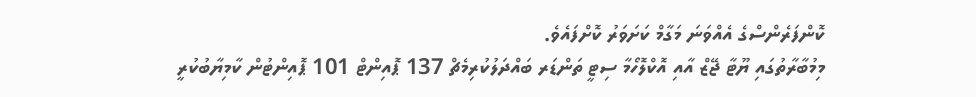ކޮންފަރެންސްގެ އެއްވަނަ މަގާމް ކަށަވަރު ކޮށްފައެވެ.
މިމުބާރާތުގައި ޔޫޓާ ޖޭޒް އާއި އޮކްލޮހޯމާ ސިޓީ ތަންޑަރ ބައްދަލުކުރިމެޗް 137 ޕޮއިންޓް 101 ޕޮއިންޓުން ކާމިޔާބުކުރީ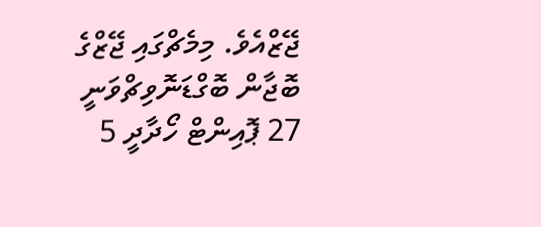ޖޭޒްއެވެ. މިމެޗްގައި ޖޭޒްގެ ބޮޖާން ބޮގްޑަނޮވިޗްވަނީ 27 ޕޮއިންޓް ހޯދާދީ 5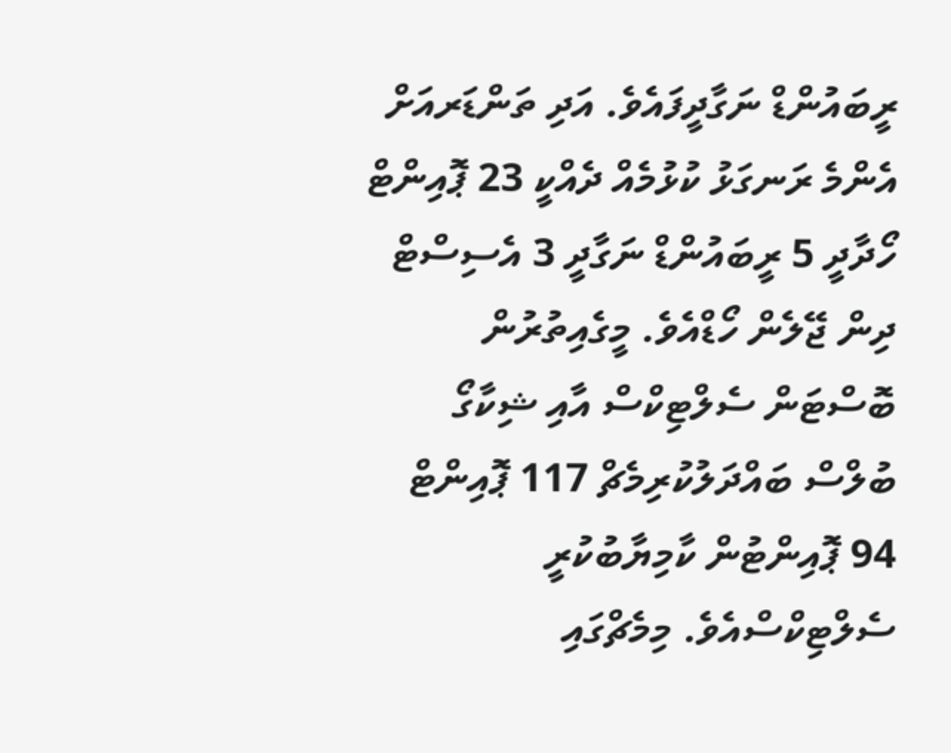ރީބައުންޑް ނަގާދީފައެވެ. އަދި ތަންޑަރއަށް އެންމެ ރަނގަޅު ކުޅުމެއް ދެއްކީ 23 ޕޮއިންޓް ހޯދާދީ 5 ރީބައުންޑް ނަގާދީ 3 އެސިސްޓް ދިން ޖޭލެން ހޯޑްއެވެ. މީގެއިތުރުން ބޮސްޓަން ސެލްޓިކްސް އާއި ޝިކާގޯ ބުލްސް ބައްދަލުކުރިމެޗް 117 ޕޮއިންޓް 94 ޕޮއިންޓުން ކާމިޔާބުކުރީ ސެލްޓިކްސްއެވެ. މިމެޗްގައި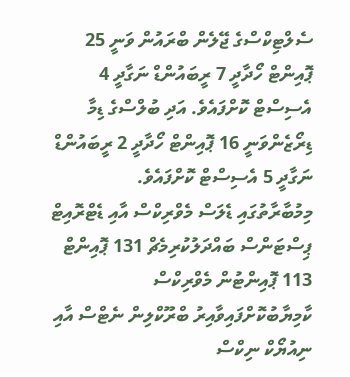ސެލްޓިކްސްގެ ޖޭލެން ބްރައުން ވަނީ 25 ޕޮއިންޓް ހޯދާދީ 7 ރީބައުންޑް ނަގާދީ 4 އެސިސްޓް ކޮށްފައެވެ. އަދި ބުލްސްގެ ޑިމާ ޑިރޯޒެންވަނީ 16 ޕޮއިންޓް ހޯދާދީ 2 ރީބައުންޑް ނަގާދީ 5 އެސިސްޓް ކޮށްފައެވެ.
މިމުބާރާތުގައި ޑެލަސް މެވްރިކްސް އާއި ޑެޓްރޮއިޓް ޕިސްޓަންސް ބައްދަލުކުރިމެޗް 131 ޕޮއިންޓް 113 ޕޮއިންޓުން މެވްރިކްސް ކާމިޔާބުކޮށްފައިވާއިރު ބްރޫކްލިން ނެޓްސް އާއި ނިއުޔޯކް ނިކްސް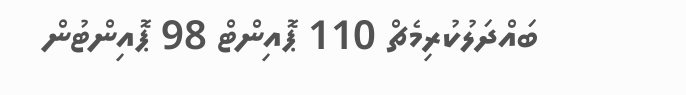ބައްދަލުކުރިމެޗް 110 ޕޮއިންޓް 98 ޕޮއިންޓުން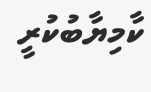ކާމިޔާބުކުރީ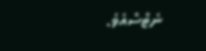ނެޓްސްއެވެ.